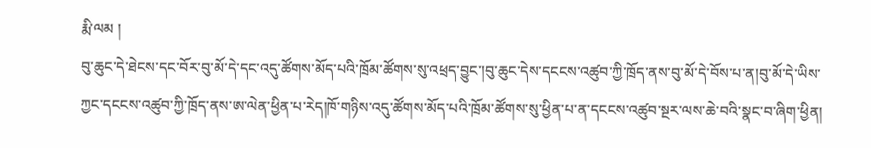རྨི་ལམ །
བུ་ཆུང་དེ་ཐེངས་དང་བོར་བུ་མོ་དེ་དང་འདུ་ཚོགས་མོད་པའི་ཁྲོམ་ཚོགས་སུ་འཕྲད་བྱུང་།བུ་ཆུང་དེས་དངངས་འཚུབ་ཀྱི་ཁྲོད་ནས་བུ་མོ་དེ་བོས་པ་ན།བུ་མོ་དེ་ཡིས་ཀྱང་དངངས་འཚུབ་ཀྱི་ཁྲོད་ནས་ཨ་ལེན་ཕྱིན་པ་རེད།ཁོ་གཉིས་འདུ་ཚོགས་མོད་པའི་ཁྲོམ་ཚོགས་སུ་ཕྱིན་པ་ན་དངངས་འཚུབ་སྔར་ལས་ཆེ་བའི་སྣང་བ་ཞིག་ཕྱིན།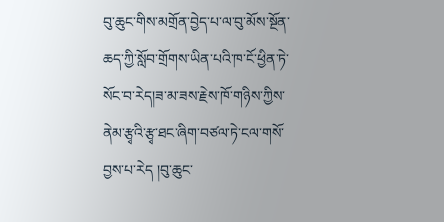བུ་ཆུང་གིས་མགྲོན་བྱེད་པ་ལ་བུ་མོས་སྔོན་ཆད་ཀྱི་སློབ་གྲོགས་ཡིན་པའི་ཁ་ངོ་ཕྱིན་ཏེ་སོང་བ་རེད།ཟ་མ་ཟས་རྗེས་ཁོ་གཉིས་ཀྱིས་ནེམ་རྩྭའི་རྩྭ་ཐང་ཞིག་བཙལ་ཏེ་ངལ་གསོ་བྱས་པ་རེད །བུ་ཆུང་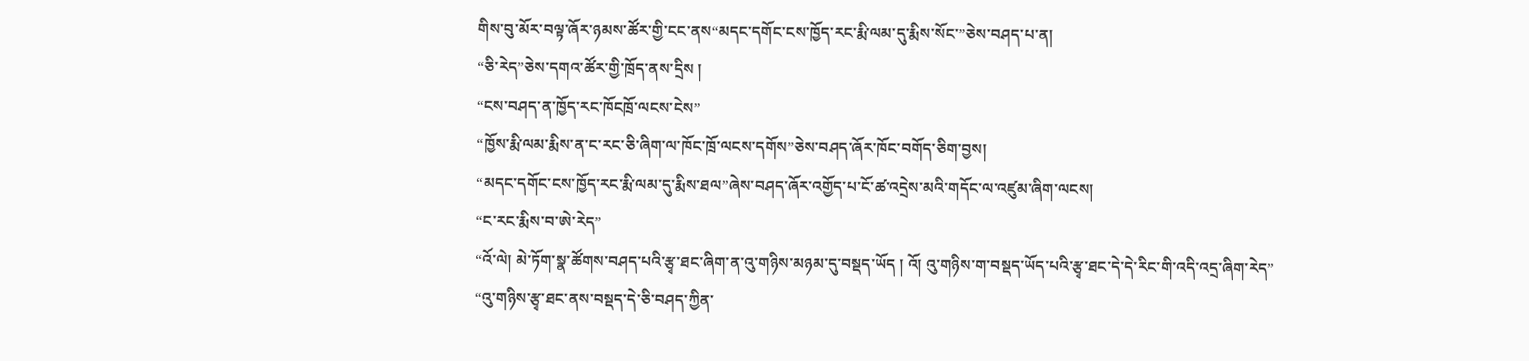གིས་བུ་མོར་བལྟ་ཞོར་ཉམས་ཚོར་གྱི་ངང་ནས“མདང་དགོང་ངས་ཁྱོད་རང་རྨི་ལམ་དུ་རྨིས་སོང་”ཅེས་བཤད་པ་ན།
“ཅི་རེད”ཅེས་དགའ་ཚོར་གྱི་ཁྲོད་ནས་དྲིས །
“ངས་བཤད་ན་ཁྱོད་རང་ཁོངཁྲོ་ལངས་ངེས”
“ཁྱོས་རྨི་ལམ་རྨིས་ན་ང་རང་ཅི་ཞིག་ལ་ཁོང་ཁྲོ་ལངས་དགོས”ཅེས་བཤད་ཞོར་ཁོང་བགོད་ཅིག་བྱས།
“མདང་དགོང་ངས་ཁྱོད་རང་རྨི་ལམ་དུ་རྨིས་ཐལ”ཞེས་བཤད་ཞོར་འགྱོད་པ་ངོ་ཚ་འདྲེས་མའི་གདོང་ལ་འཛུམ་ཞིག་ལངས།
“ང་རང་རྨིས་བ་ཨེ་རེད”
“འོ་ལེ། མེ་ཏོག་སྣ་ཚོགས་བཤད་པའི་རྩྭ་ཐང་ཞིག་ན་འུ་གཉིས་མཉམ་དུ་བསྡད་ཡོད ། འོ། འུ་གཉིས་ག་བསྡད་ཡོད་པའི་རྩྭ་ཐང་དེ་དེ་རིང་གི་འདི་འདྲ་ཞིག་རེད”
“འུ་གཉིས་རྩྭ་ཐང་ནས་བསྡད་དེ་ཅི་བཤད་ཀྱིན་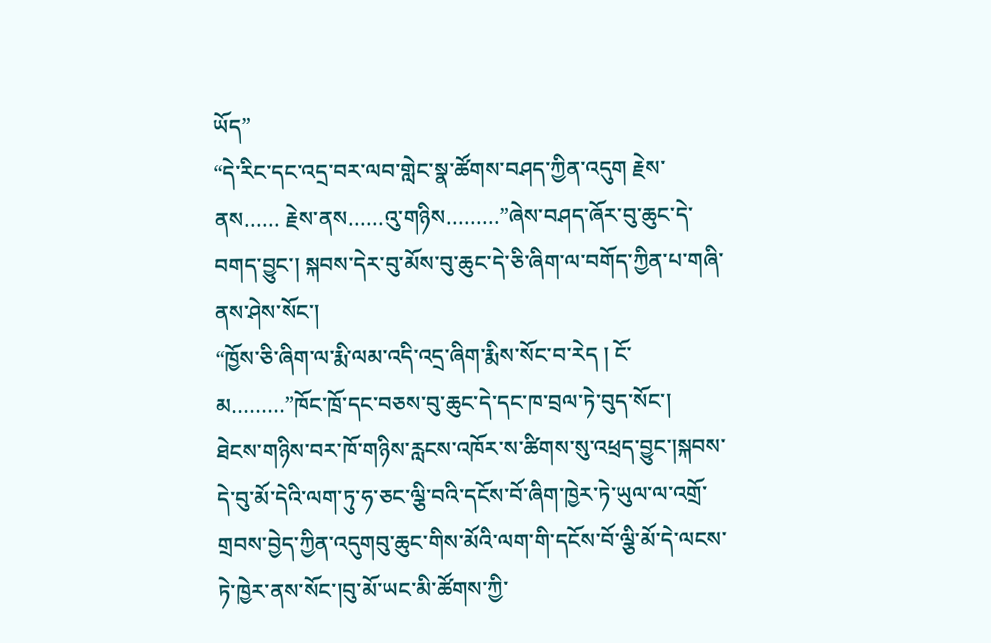ཡོད”
“དེ་རིང་དང་འདྲ་བར་ལབ་གླེང་སྣ་ཚོགས་བཤད་ཀྱིན་འདུག རྗེས་ནས…… རྗེས་ནས……འུ་གཉིས………”ཞེས་བཤད་ཞོར་བུ་ཆུང་དེ་བགད་བྱུང་། སྐབས་དེར་བུ་མོས་བུ་ཆུང་དེ་ཅི་ཞིག་ལ་བགོད་ཀྱིན་པ་གཞི་ནས་ཤེས་སོང་།
“ཁྱོས་ཅི་ཞིག་ལ་རྨི་ལམ་འདི་འདྲ་ཞིག་རྨིས་སོང་བ་རེད ། ངོ་མ………”ཁོང་ཁྲོ་དང་བཅས་བུ་ཆུང་དེ་དང་ཁ་བྲལ་ཏེ་བུད་སོང་།
ཐེངས་གཉིས་བར་ཁོ་གཉིས་རླངས་འཁོར་ས་ཚིགས་སུ་འཕྲད་བྱུང་།སྐབས་དེ་བུ་མོ་དེའི་ལག་ཏུ་ཧ་ཅང་ལྕི་བའི་དངོས་བོ་ཞིག་ཁྱེར་ཏེ་ཡུལ་ལ་འགྲོ་གྲབས་བྱེད་ཀྱིན་འདུགབུ་ཆུང་གིས་མོའི་ལག་གི་དངོས་བོ་ལྕི་མོ་དེ་ལངས་ཏེ་ཁྱེར་ནས་སོང་།བུ་མོ་ཡང་མི་ཚོགས་ཀྱི་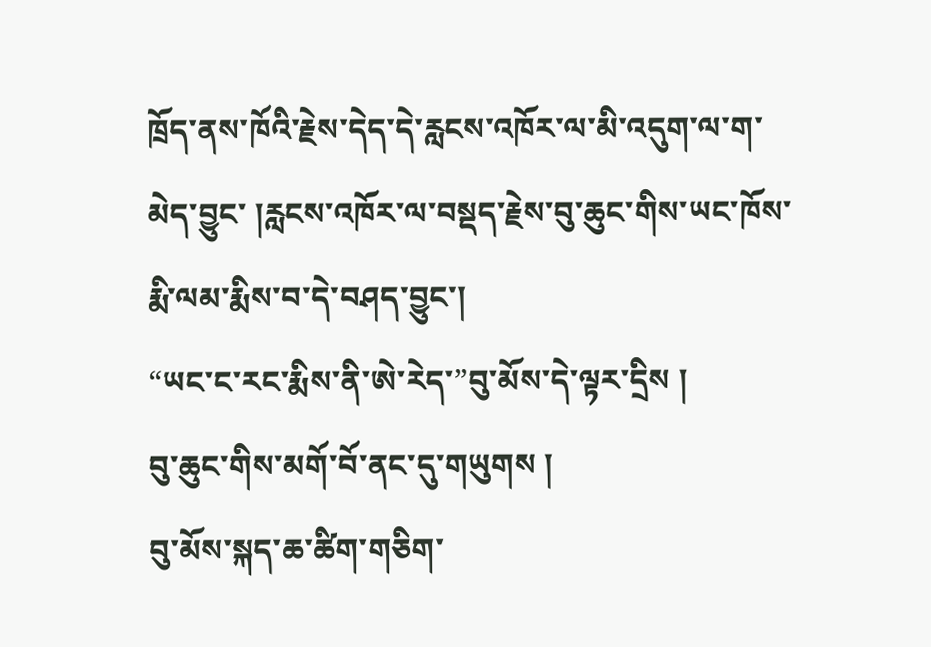ཁྲོད་ནས་ཁོའི་རྗེས་དེད་དེ་རླངས་འཁོར་ལ་མི་འདུག་ལ་ག་མེད་བྱུང་ །རླངས་འཁོར་ལ་བསྡད་རྗེས་བུ་ཆུང་གིས་ཡང་ཁོས་རྨི་ལམ་རྨིས་བ་དེ་བཤད་བྱུང་།
“ཡང་ང་རང་རྨིས་ནི་ཨེ་རེད་”བུ་མོས་དེ་ལྟར་དྲིས །
བུ་ཆུང་གིས་མགོ་བོ་ནང་དུ་གཡུགས །
བུ་མོས་སྐད་ཆ་ཚིག་གཅིག་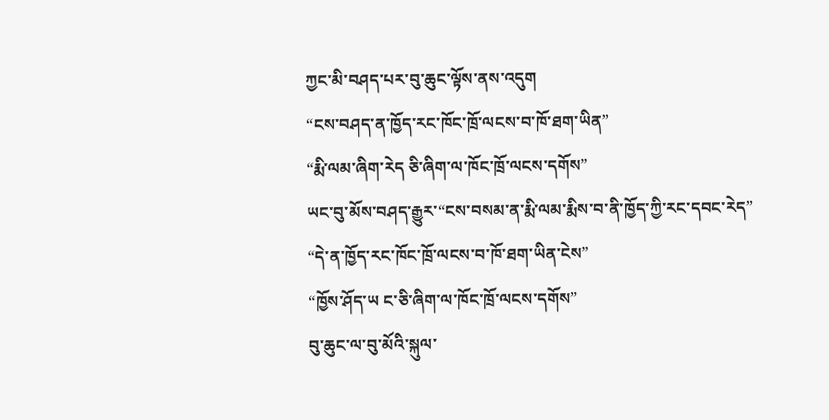ཀྱང་མི་བཤད་པར་བུ་ཆུང་ལྟོས་ནས་འདུག
“ངས་བཤད་ན་ཁྱོད་རང་ཁོང་ཁྲོ་ལངས་བ་ཁོ་ཐག་ཡིན”
“རྨི་ལམ་ཞིག་རེད ཅི་ཞིག་ལ་ཁོང་ཁྲོ་ལངས་དགོས”
ཡང་བུ་མོས་བཤད་རྒྱུར་“ངས་བསམ་ན་རྨི་ལམ་རྨིས་བ་ནི་ཁྱོད་ཀྱི་རང་དབང་རེད”
“དེ་ན་ཁྱོད་རང་ཁོང་ཁྲོ་ལངས་བ་ཁོ་ཐག་ཡིན་ངེས”
“ཁྱོས་ཤོད་ཡ ང་ཅི་ཞིག་ལ་ཁོང་ཁྲོ་ལངས་དགོས”
བུ་ཆུང་ལ་བུ་མོའི་སྐུལ་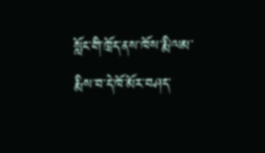སློང་གི་ཁྲོད་ནས་ཁོས་རྨི་ལམ་རྨིས་བ་དེ་ཁོ་མོར་བཤད་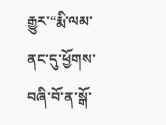རྒྱུར་“རྨི་ལམ་ནང་དུ་ཕྱོགས་བཞི་བོ་ན་སྒོ་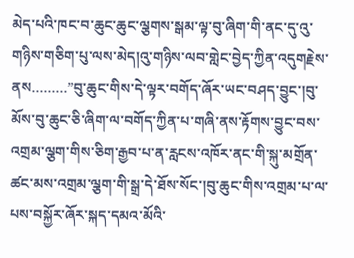མེད་པའི་ཁང་བ་ཆུང་ཆུང་ལྕགས་སྒམ་ལྟ་བུ་ཞིག་གི་ནང་དུ་འུ་གཉིས་གཅིག་པུ་ལས་མེད།འུ་གཉིས་ལབ་གླེང་བྱེད་ཀྱིན་འདུགརྗེས་ནས………”བུ་ཆུང་གིས་དེ་ལྟར་བགོད་ཞོར་ཡང་བཤད་བྱུང་།བུ་མོས་བུ་ཆུང་ཅི་ཞིག་ལ་བགོད་ཀྱིན་པ་གཞི་ནས་རྟོགས་བྱུང་བས་འགྲམ་ལྕག་གིས་ཅིག་རྒྱབ་པ་ན་རླངས་འཁོར་ནང་གི་སྐུ་མགྲོན་ཚང་མས་འགྲམ་ལྕག་གི་སྒྲ་དེ་ཐོས་སོང་།བུ་ཆུང་གིས་འགྲམ་པ་ལ་པས་བསྐྱོར་ཞོར་སྐད་དམའ་མོའི་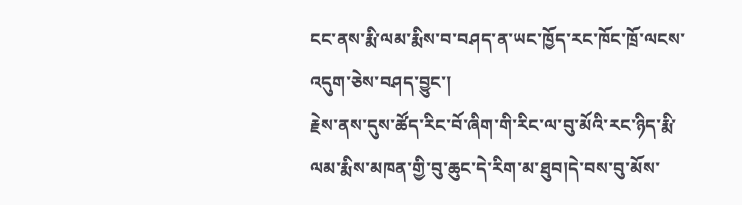ངང་ནས་རྨི་ལམ་རྨིས་བ་བཤད་ན་ཡང་ཁྱོད་རང་ཁོང་ཁྲོ་ལངས་འདུག་ཅེས་བཤད་བྱུང་།
རྗེས་ནས་དུས་ཚོད་རིང་བོ་ཞིག་གི་རིང་ལ་བུ་མོའི་རང་ཉིད་རྨི་ལམ་རྨིས་མཁན་གྱི་བུ་ཆུང་དེ་རིག་མ་ཐུབ།དེ་བས་བུ་མོས་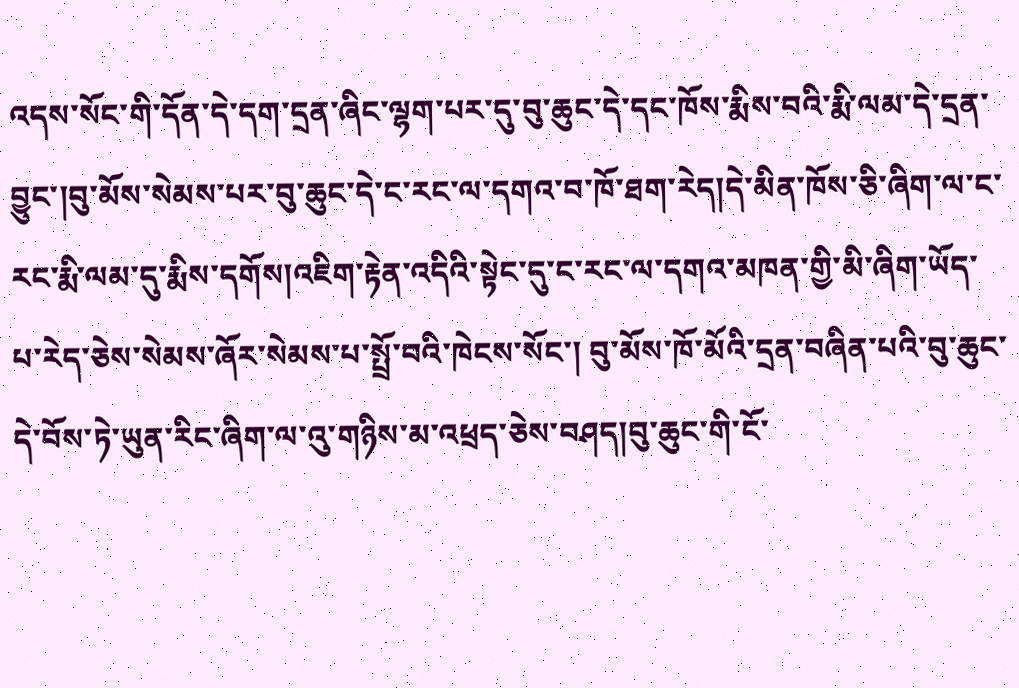འདས་སོང་གི་དོན་དེ་དག་དྲན་ཞིང་ལྷག་པར་དུ་བུ་ཆུང་དེ་དང་ཁོས་རྨིས་བའི་རྨི་ལམ་དེ་དྲན་བྱུང་།བུ་མོས་སེམས་པར་བུ་ཆུང་དེ་ང་རང་ལ་དགའ་བ་ཁོ་ཐག་རེད།དེ་མིན་ཁོས་ཅི་ཞིག་ལ་ང་རང་རྨི་ལམ་དུ་རྨིས་དགོས།འཇིག་རྟེན་འདིའི་སྟེང་དུ་ང་རང་ལ་དགའ་མཁན་གྱི་མི་ཞིག་ཡོད་པ་རེད་ཅེས་སེམས་ཞོར་སེམས་པ་སྤྲོ་བའི་ཁེངས་སོང་། བུ་མོས་ཁོ་མོའི་དྲན་བཞིན་པའི་བུ་ཆུང་དེ་བོས་ཏེ་ཡུན་རིང་ཞིག་ལ་འུ་གཉིས་མ་འཕྲད་ཅེས་བཤད།བུ་ཆུང་གི་ངོ་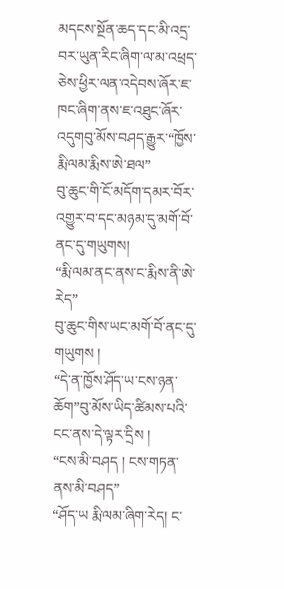མདངས་སྔོན་ཆད་དང་མི་འདྲ་བར་ཡུན་རིང་ཞིག་ལ་མ་འཕྲད་ཅེས་ཕྱིར་ལན་འདེབས་ཞོར་ཇ་ཁང་ཞིག་ནས་ཇ་འཐུང་ཞོར་འདུགབུ་མོས་བཤད་རྒྱུར་“ཁྱོས་རྨི་ལམ་རྨིས་ཨེ་ཐལ”
བུ་ཆུང་གི་ངོ་མདོག་དམར་བོར་འགྱུར་བ་དང་མཉམ་དུ་མགོ་བོ་ནང་དུ་གཡུགས།
“རྨི་ལམ་ནང་ནས་ང་རྨིས་ནི་ཨེ་རེད”
བུ་ཆུང་གིས་ཡང་མགོ་བོ་ནང་དུ་གཡུགས །
“དེ་ན་ཁྱོས་ཤོད་ཡ་ངས་ཉན་ཆོག”བུ་མོས་ཡིད་ཚིམས་པའི་ངང་ནས་དེ་ལྟར་དྲིས །
“ངས་མི་བཤད ། ངས་གཏན་ནས་མི་བཤད”
“ཤོད་ཡ རྨི་ལམ་ཞིག་རེད། ང་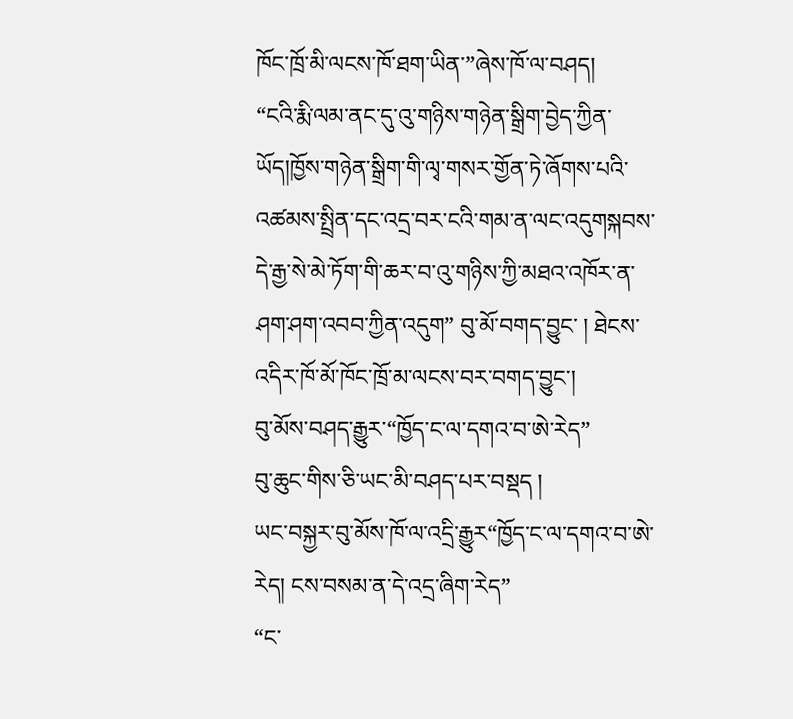ཁོང་ཁྲོ་མི་ལངས་ཁོ་ཐག་ཡིན་”ཞེས་ཁོ་ལ་བཤད།
“ངའི་རྨི་ལམ་ནང་དུ་འུ་གཉིས་གཉེན་སྒྲིག་བྱེད་ཀྱིན་ཡོད།ཁྱོས་གཉེན་སྒྲིག་གི་ལྭ་གསར་གྱོན་ཏེ་ཞོགས་པའི་འཚམས་སྤྲིན་དང་འདྲ་བར་ངའི་གམ་ན་ལང་འདུགསྐབས་དེ་རྒྱ་སེ་མེ་ཏོག་གི་ཆར་བ་འུ་གཉིས་ཀྱི་མཐའ་འཁོར་ན་ཤག་ཤག་འབབ་ཀྱིན་འདུག” བུ་མོ་བགད་བྱུང་ ། ཐེངས་འདིར་ཁོ་མོ་ཁོང་ཁྲོ་མ་ལངས་བར་བགད་བྱུང་།
བུ་མོས་བཤད་རྒྱུར་“ཁྱོད་ང་ལ་དགའ་བ་ཨེ་རེད”
བུ་ཆུང་གིས་ཅི་ཡང་མི་བཤད་པར་བསྡད །
ཡང་བསྐྱར་བུ་མོས་ཁོ་ལ་འདྲི་རྒྱུར“ཁྱོད་ང་ལ་དགའ་བ་ཨེ་རེད། ངས་བསམ་ན་དེ་འདྲ་ཞིག་རེད”
“ང་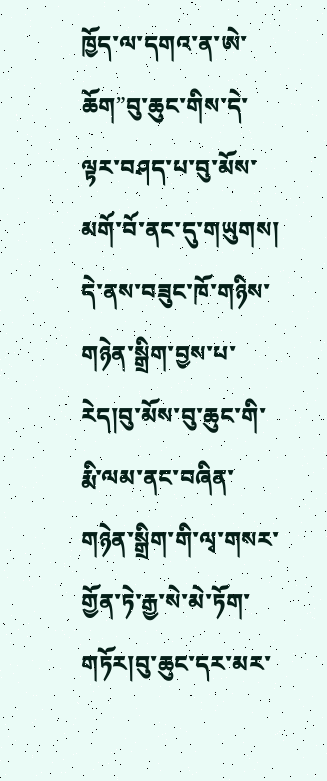ཁྱོད་ལ་དགའ་ན་ཨེ་ཆོག”བུ་ཆུང་གིས་དེ་ལྟར་བཤད་པ་བུ་མོས་མགོ་བོ་ནང་དུ་གཡུགས། དེ་ནས་བཟུང་ཁོ་གཉིས་གཉེན་སྒྲིག་བྱས་པ་རེད།བུ་མོས་བུ་ཆུང་གི་རྨི་ལམ་ནང་བཞིན་གཉེན་སྒྲིག་གི་ལྭ་གསར་གྱོན་ཏེ་རྒྱ་སེ་མེ་ཏོག་གཏོར།བུ་ཆུང་དར་མར་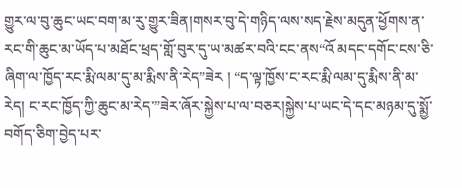གྱུར་ལ་བུ་ཆུང་ཡང་བག་མ་རུ་གྱུར་ཟིན།གསར་བུ་དེ་གཉིད་ལས་སད་རྗེས་མདུན་ཕྱོགས་ན་རང་གི་ཆུང་མ་ཡོད་པ་མཐོང་ཕྲད་གློ་བུར་དུ་ཡ་མཚར་བའི་ངང་ནས“འོ མདང་དགོང་ངས་ཅི་ཞིག་ལ་ཁྱོད་རང་རྨི་ལམ་དུ་མ་རྨིས་ནི་རེད”ཟེར ། “ད་ལྟ་ཁྱོས་ང་རང་རྨི་ལམ་དུ་རྨིས་ནི་མ་རེད། ང་རང་ཁྱོད་ཀྱི་ཆུང་མ་རེད་”ཟེར་ཞོར་སྐྱེས་པ་ལ་བཅར།སྐྱེས་པ་ཡང་དེ་དང་མཉམ་དུ་སྨྱོ་བགོད་ཅིག་བྱེད་པར་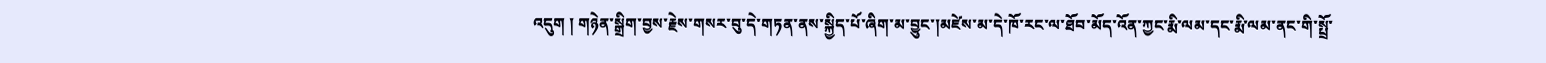འདུག ། གཉེན་སྒྲིག་བྱས་རྗེས་གསར་བུ་དེ་གཏན་ནས་སྐྱིད་པོ་ཞིག་མ་བྱུང་།མཛེས་མ་དེ་ཁོ་རང་ལ་ཐོབ་མོད་འོན་ཀྱང་རྨི་ལམ་དང་རྨི་ལམ་ནང་གི་སྤྲོ་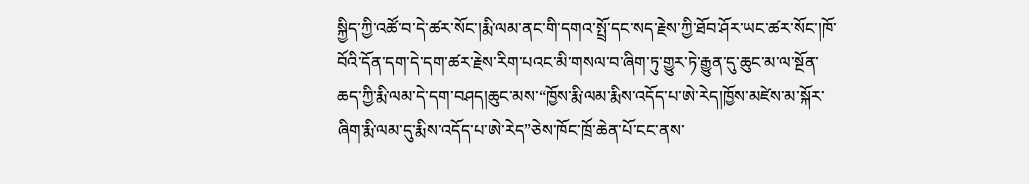སྐྱིད་ཀྱི་འཚོ་བ་དེ་ཚར་སོང་།རྨི་ལམ་ནང་གི་དགའ་སྤྲོ་དང་སད་རྗེས་ཀྱི་ཐོབ་ཤོར་ཡང་ཚར་སོང་།ཁོ་བོའི་དོན་དག་དེ་དག་ཚར་རྗེས་རིག་པའང་མི་གསལ་བ་ཞིག་ཏུ་གྱུར་ཏེ་རྒྱུན་དུ་ཆུང་མ་ལ་སྔོན་ཆད་ཀྱི་རྨི་ལམ་དེ་དག་བཤད།ཆུང་མས་“ཁྱོས་རྨི་ལམ་རྨིས་འདོད་པ་ཨེ་རེད།ཁྱོས་མཛེས་མ་སྐོར་ཞིག་རྨི་ལམ་དུ་རྨིས་འདོད་པ་ཨེ་རེད”ཅེས་ཁོང་ཁྲོ་ཆེན་པོ་ངང་ནས་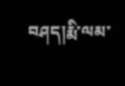བཤད།རྨི་ལམ་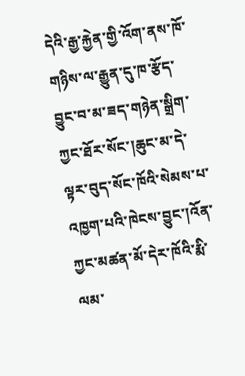དེའི་རྒྱ་རྐྱེན་གྱི་འོག་ནས་ཁོ་གཉིས་ལ་རྒྱུན་དུ་ཁ་རྩོད་བྱུང་བ་མ་ཟད་གཉེན་སྒྲིག་ཀྱང་ཐོར་སོང་།ཆུང་མ་དེ་ལྟར་བུད་སོང་ཁོའི་སེམས་པ་འཁྱག་པའི་ཁེངས་བྱུང་།འོན་ཀྱང་མཚན་མོ་དེར་ཁོའི་རྨི་ལམ་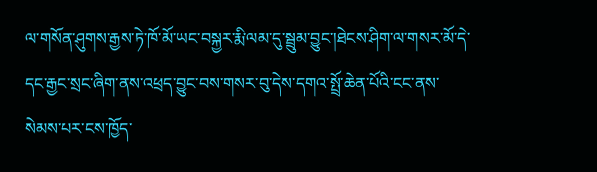ལ་གསོན་ཤུགས་རྒྱས་ཏེ་ཁོ་མོ་ཡང་བསྐྱར་རྨི་ལམ་དུ་སྦྲུམ་བྱུང་།ཐེངས་ཤིག་ལ་གསར་མོ་དེ་དང་རྒྱང་སྲང་ཞིག་ནས་འཕྲད་བྱུང་བས་གསར་བུ་དེས་དགའ་སྤྲོ་ཆེན་པོའི་ངང་ནས་སེམས་པར་ངས་ཁྱོད་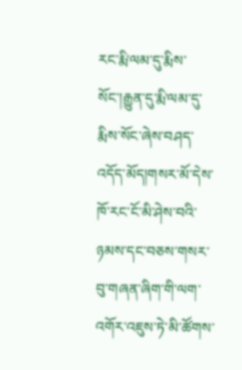རང་རྨི་ལམ་དུ་རྨིས་སོང་།རྒྱུན་དུ་རྨི་ལམ་དུ་རྨིས་སོང་ཞེས་བཤད་འདོད་མོད།གསར་མོ་དེས་ཁོ་རང་ངོ་མི་ཤེས་བའི་ཉམས་དང་བཅས་གསར་བུ་གཞན་ཞིག་གི་ལག་འགོར་འཇུས་ཏེ་མི་ཚོགས་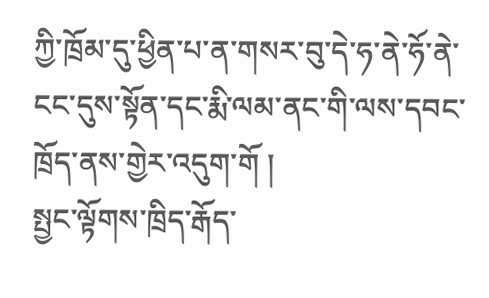ཀྱི་ཁྲོམ་དུ་ཕྱིན་པ་ན་གསར་བུ་དེ་ཧ་ནེ་ཧོ་ནེ་ངང་དུས་སྟོན་དང་རྨི་ལམ་ནང་གི་ལས་དབང་ཁྲོད་ནས་གྱེར་འདུག་གོ །
སྤྱང་ལྟོགས་ཁྲིད་རྒོད་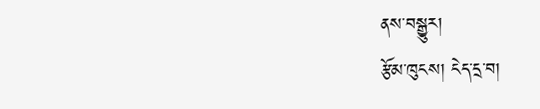ནས་བསྒྱུར།
རྩོམ་ཁུངས། ངེད་དྲ་བ།